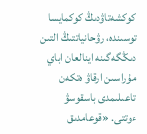كوكشەتاۋدىڭ كوكمايسا توسىندە، رۋحانياتتىڭ التىن دىڭگەگىنە اينالعان اباي مۇراسىن ارقاۋ ەتكەن تاعىلىمدى باسقوسۋ ءوتتى. «قوعامدىق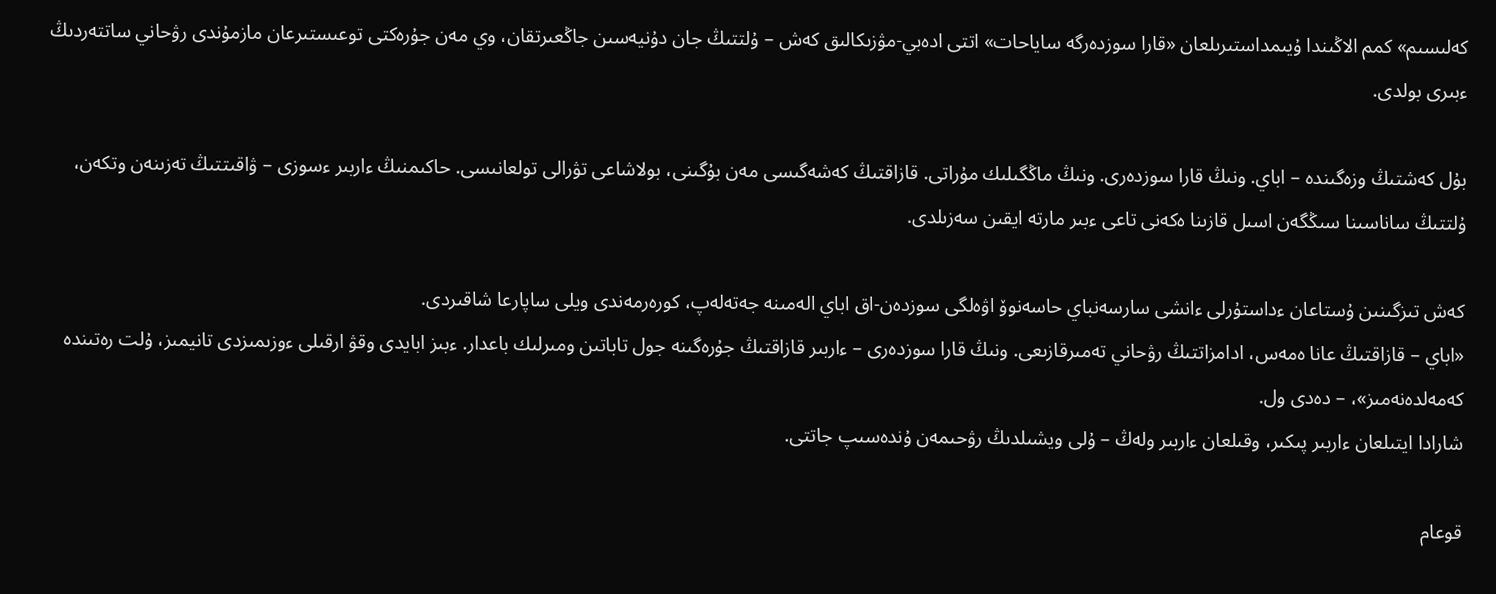كەلىسىم» كمم الاڭىندا ۇيىمداستىرىلعان «قارا سوزدەرگە ساياحات» اتتى ادەبي-مۋزىكالىق كەش – ۇلتتىڭ جان دۇنيەسىن جاڭعىرتقان، وي مەن جۇرەكتى توعىستىرعان مازمۇندى رۋحاني ساتتەردىڭ ءبىرى بولدى.

بۇل كەشتىڭ وزەگىندە – اباي. ونىڭ قارا سوزدەرى. ونىڭ ماڭگىلىك مۇراتى. قازاقتىڭ كەشەگىسى مەن بۇگىنى، بولاشاعى تۋرالى تولعانىسى. حاكىمنىڭ ءاربىر ءسوزى – ۋاقىتتىڭ تەزىنەن وتكەن، ۇلتتىڭ ساناسىنا سىڭگەن اسىل قازىنا ەكەنى تاعى ءبىر مارتە ايقىن سەزىلدى.

كەش تىزگىنىن ۇستاعان ءداستۇرلى ءانشى سارسەنباي حاسەنوۆ اۋەلگى سوزدەن-اق اباي الەمىنە جەتەلەپ، كورەرمەندى ويلى ساپارعا شاقىردى.
«اباي – قازاقتىڭ عانا ەمەس، ادامزاتتىڭ رۋحاني تەمىرقازىعى. ونىڭ قارا سوزدەرى – ءاربىر قازاقتىڭ جۇرەگىنە جول تاباتىن ومىرلىك باعدار. ءبىز ابايدى وقۋ ارقىلى ءوزىمىزدى تانيمىز، ۇلت رەتىندە كەمەلدەنەمىز»، – دەدى ول.
شارادا ايتىلعان ءاربىر پىكىر، وقىلعان ءاربىر ولەڭ – ۇلى ويشىلدىڭ رۋحىمەن ۇندەسىپ جاتتى.

قوعام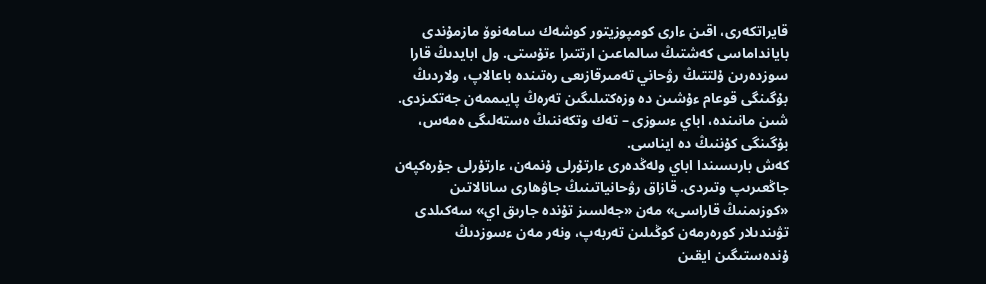قايراتكەرى، اقىن ءارى كومپوزيتور كوشەك سامەنوۆ مازمۇندى بايانداماسى كەشتىڭ سالماعىن ارتتىرا ءتۇستى. ول ابايدىڭ قارا سوزدەرىن ۇلتتىڭ رۋحاني تەمىرقازىعى رەتىندە باعالاپ، ولاردىڭ بۇگىنگى قوعام ءۇشىن دە وزەكتىلىگىن تەرەڭ پايىممەن جەتكىزدى. شىن مانىندە، اباي ءسوزى – تەك وتكەننىڭ ەستەلىگى ەمەس، بۇگىنگى كۇننىڭ دە ايناسى.
كەش بارىسىندا اباي ولەڭدەرى ءارتۇرلى ۇنمەن، ءارتۇرلى جۇرەكپەن جاڭعىرىپ وتىردى. قازاق رۋحانياتىنىڭ جاۋھارى سانالاتىن «كوزىمنىڭ قاراسى» مەن «جەلسىز تۇندە جارىق اي» سەكىلدى تۋىندىلار كورەرمەن كوڭىلىن تەربەپ، ونەر مەن ءسوزدىڭ ۇندەستىگىن ايقىن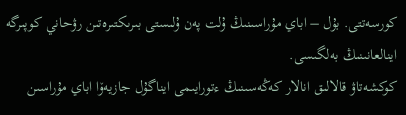كورسەتتى. بۇل – اباي مۇراسىنىڭ ۇلت پەن ۇلىستى بىرىكتىرەتىن رۋحاني كوپىرگە اينالعانىنىڭ بەلگىسى.
كوكشەتاۋ قالالىق انالار كەڭەسىنىڭ ءتورايىمى ايناگۇل جازيەۆا اباي مۇراسىن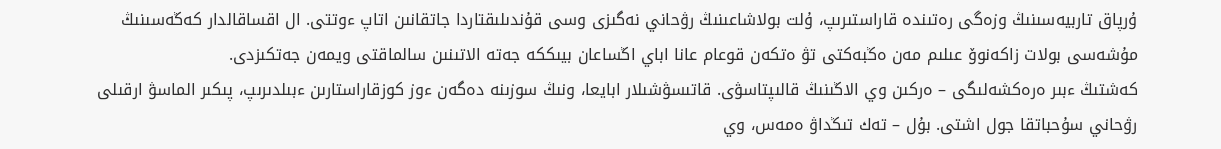ۇرپاق تاربيەسىنىڭ وزەگى رەتىندە قاراستىرىپ، ۇلت بولاشاعىنىڭ رۋحاني نەگىزى وسى قۇندىلىقتاردا جاتقانىن اتاپ ءوتتى. ال اقساقالدار كەڭەسىنىڭ مۇشەسى بولات زاكەنوۆ عىلىم مەن ەڭبەكتى تۋ ەتكەن قوعام عانا اباي اڭساعان بيىككە جەتە الاتىنىن سالماقتى ويمەن جەتكىزدى.
كەشتىڭ ءبىر ەرەكشەلىگى – ەركىن وي الاڭىنىڭ قالىپتاسۋى. قاتىسۋشىلار ابايعا، ونىڭ سوزىنە دەگەن ءوز كوزقاراستارىن ءبىلدىرىپ، پىكىر الماسۋ ارقىلى رۋحاني سۇحباتقا جول اشتى. بۇل – تەك تىڭداۋ ەمەس، وي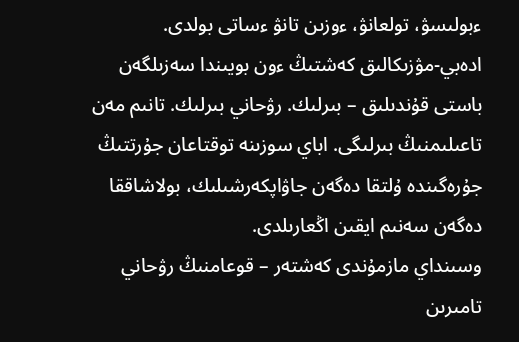ءبولىسۋ، تولعانۋ، ءوزىن تانۋ ءساتى بولدى.
ادەبي-مۋزىكالىق كەشتىڭ ءون بويىندا سەزىلگەن باستى قۇندىلىق – بىرلىك. رۋحاني بىرلىك. تانىم مەن تاعىلىمنىڭ بىرلىگى. اباي سوزىنە توقتاعان جۇرتتىڭ جۇرەگىندە ۇلتقا دەگەن جاۋاپكەرشىلىك، بولاشاققا دەگەن سەنىم ايقىن اڭعارىلدى.
وسىنداي مازمۇندى كەشتەر – قوعامنىڭ رۋحاني تامىرىن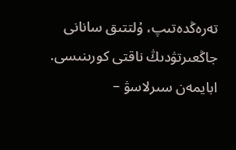تەرەڭدەتىپ، ۇلتتىق سانانى جاڭعىرتۋدىڭ ناقتى كورىنىسى. ابايمەن سىرلاسۋ –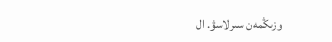وزىڭمەن سىرلاسۋ. ال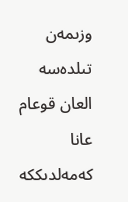وزىمەن تىلدەسە العان قوعام عانا كەمەلدىككە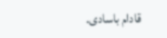قادام باسادى.